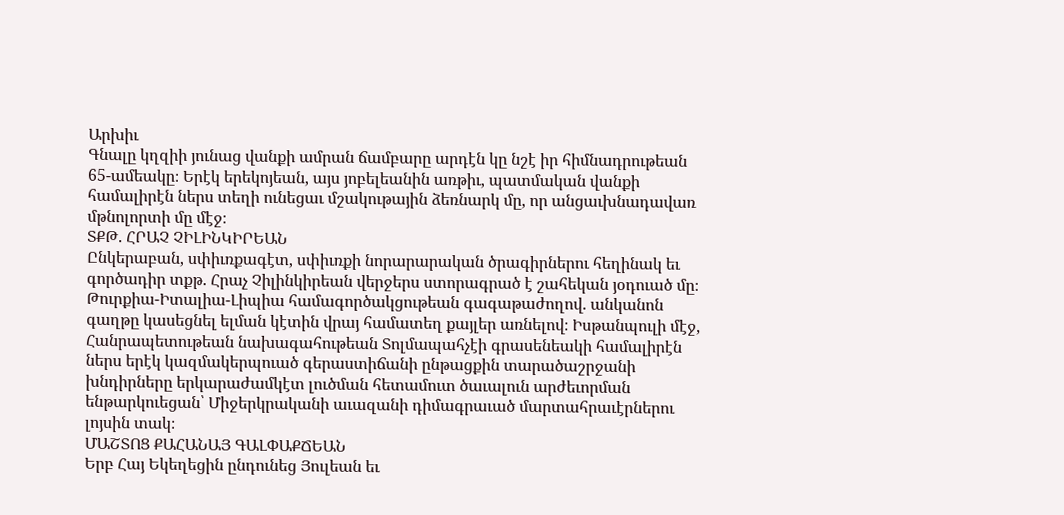Արխիւ
Գնալը կղզիի յունաց վանքի ամրան ճամբարը արդէն կը նշէ իր հիմնադրութեան 65-ամեակը։ Երէկ երեկոյեան, այս յոբելեանին առթիւ, պատմական վանքի համալիրէն ներս տեղի ունեցաւ մշակութային ձեռնարկ մը, որ անցաւխնադավառ մթնոլորտի մը մէջ։
ՏՔԹ. ՀՐԱՉ ՉԻԼԻՆԿԻՐԵԱՆ
Ընկերաբան, սփիւռքագէտ, սփիւռքի նորարարական ծրագիրներու հեղինակ եւ գործադիր տքթ. Հրաչ Չիլինկիրեան վերջերս ստորագրած է շահեկան յօդուած մը։
Թուրքիա-Իտալիա-Լիպիա համագործակցութեան գագաթաժողով. անկանոն գաղթը կասեցնել ելման կէտին վրայ համատեղ քայլեր առնելով։ Իսթանպուլի մէջ, Հանրապետութեան նախագահութեան Տոլմապահչէի գրասենեակի համալիրէն ներս երէկ կազմակերպուած գերաստիճանի ընթացքին տարածաշրջանի
խնդիրները երկարաժամկէտ լուծման հետամուտ ծաւալուն արժեւորման ենթարկուեցան՝ Միջերկրականի աւազանի դիմագրաւած մարտահրաւէրներու լոյսին տակ։
ՄԱՇՏՈՑ ՔԱՀԱՆԱՅ ԳԱԼՓԱՔՃԵԱՆ
Երբ Հայ Եկեղեցին ընդունեց Յուլեան եւ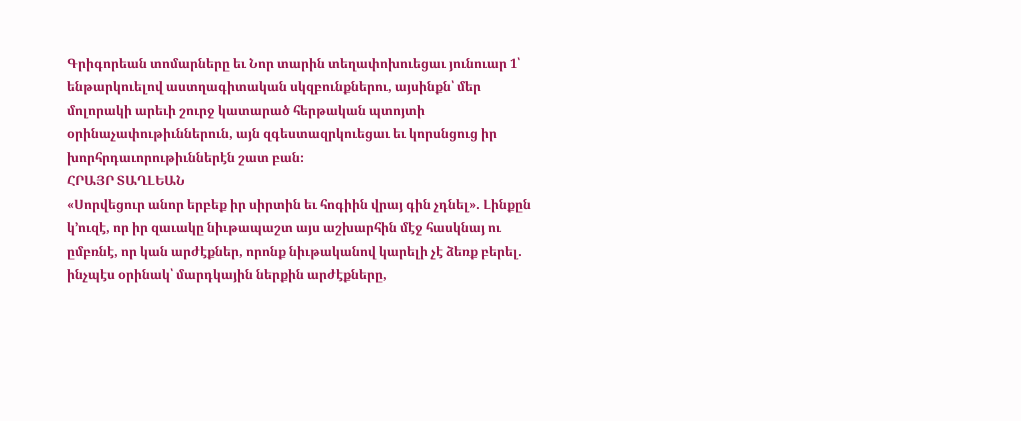Գրիգորեան տոմարները եւ Նոր տարին տեղափոխուեցաւ յունուար 1՝ ենթարկուելով աստղագիտական սկզբունքներու, այսինքն՝ մեր մոլորակի արեւի շուրջ կատարած հերթական պտոյտի օրինաչափութիւններուն, այն զգեստազրկուեցաւ եւ կորսնցուց իր խորհրդաւորութիւններէն շատ բան։
ՀՐԱՅՐ ՏԱՂԼԵԱՆ
«Սորվեցուր անոր երբեք իր սիրտին եւ հոգիին վրայ գին չդնել». Լինքըն կ՚ուզէ, որ իր զաւակը նիւթապաշտ այս աշխարհին մէջ հասկնայ ու ըմբռնէ, որ կան արժէքներ, որոնք նիւթականով կարելի չէ ձեռք բերել. ինչպէս օրինակ՝ մարդկային ներքին արժէքները,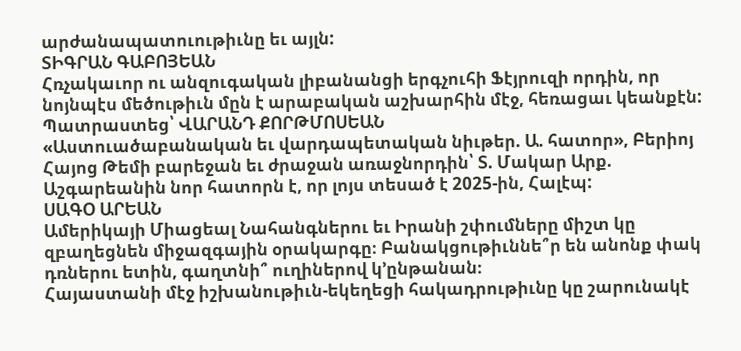արժանապատուութիւնը եւ այլն:
ՏԻԳՐԱՆ ԳԱԲՈՅԵԱՆ
Հռչակաւոր ու անզուգական լիբանանցի երգչուհի Ֆէյրուզի որդին, որ նոյնպէս մեծութիւն մըն է արաբական աշխարհին մէջ, հեռացաւ կեանքէն:
Պատրաստեց՝ ՎԱՐԱՆԴ ՔՈՐԹՄՈՍԵԱՆ
«Աստուածաբանական եւ վարդապետական նիւթեր. Ա. հատոր», Բերիոյ Հայոց Թեմի բարեջան եւ ժրաջան առաջնորդին՝ Տ. Մակար Արք. Աշգարեանին նոր հատորն է, որ լոյս տեսած է 2025-ին, Հալէպ:
ՍԱԳՕ ԱՐԵԱՆ
Ամերիկայի Միացեալ Նահանգներու եւ Իրանի շփումները միշտ կը զբաղեցնեն միջազգային օրակարգը։ Բանակցութիւննե՞ր են անոնք փակ դռներու ետին, գաղտնի՞ ուղիներով կ՚ընթանան։
Հայաստանի մէջ իշխանութիւն-եկեղեցի հակադրութիւնը կը շարունակէ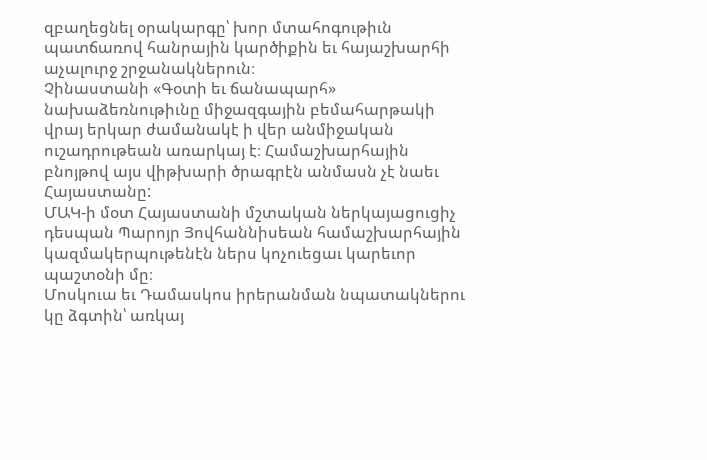զբաղեցնել օրակարգը՝ խոր մտահոգութիւն պատճառով հանրային կարծիքին եւ հայաշխարհի աչալուրջ շրջանակներուն։
Չինաստանի «Գօտի եւ ճանապարհ» նախաձեռնութիւնը միջազգային բեմահարթակի վրայ երկար ժամանակէ ի վեր անմիջական ուշադրութեան առարկայ է։ Համաշխարհային բնոյթով այս վիթխարի ծրագրէն անմասն չէ նաեւ Հայաստանը:
ՄԱԿ-ի մօտ Հայաստանի մշտական ներկայացուցիչ դեսպան Պարոյր Յովհաննիսեան համաշխարհային կազմակերպութենէն ներս կոչուեցաւ կարեւոր պաշտօնի մը։
Մոսկուա եւ Դամասկոս իրերանման նպատակներու կը ձգտին՝ առկայ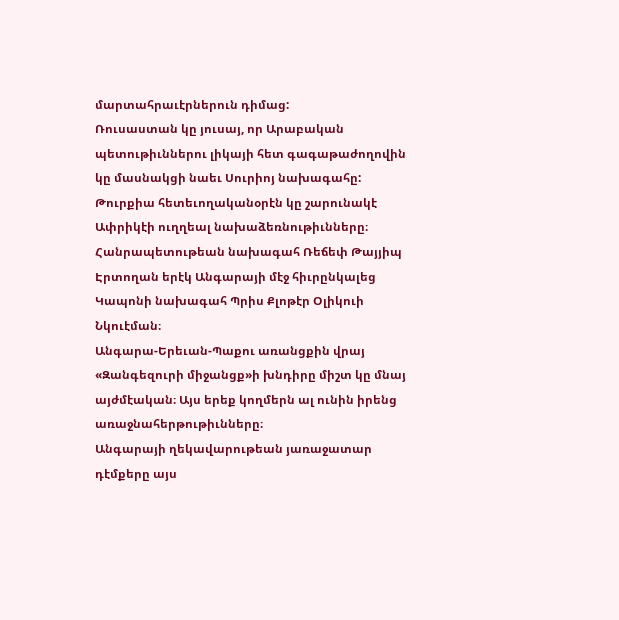մարտահրաւէրներուն դիմաց:
Ռուսաստան կը յուսայ, որ Արաբական պետութիւններու լիկայի հետ գագաթաժողովին կը մասնակցի նաեւ Սուրիոյ նախագահը:
Թուրքիա հետեւողականօրէն կը շարունակէ Ափրիկէի ուղղեալ նախաձեռնութիւնները։ Հանրապետութեան նախագահ Ռեճեփ Թայյիպ Էրտողան երէկ Անգարայի մէջ հիւրընկալեց Կապոնի նախագահ Պրիս Քլոթէր Օլիկուի Նկուէման։
Անգարա-Երեւան-Պաքու առանցքին վրայ «Զանգեզուրի միջանցք»ի խնդիրը միշտ կը մնայ այժմէական։ Այս երեք կողմերն ալ ունին իրենց առաջնահերթութիւնները։
Անգարայի ղեկավարութեան յառաջատար դէմքերը այս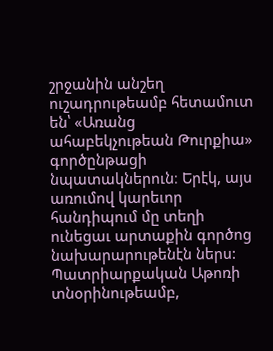շրջանին անշեղ ուշադրութեամբ հետամուտ են՝ «Առանց ահաբեկչութեան Թուրքիա» գործընթացի նպատակներուն։ Երէկ, այս առումով կարեւոր հանդիպում մը տեղի ունեցաւ արտաքին գործոց նախարարութենէն ներս:
Պատրիարքական Աթոռի տնօրինութեամբ,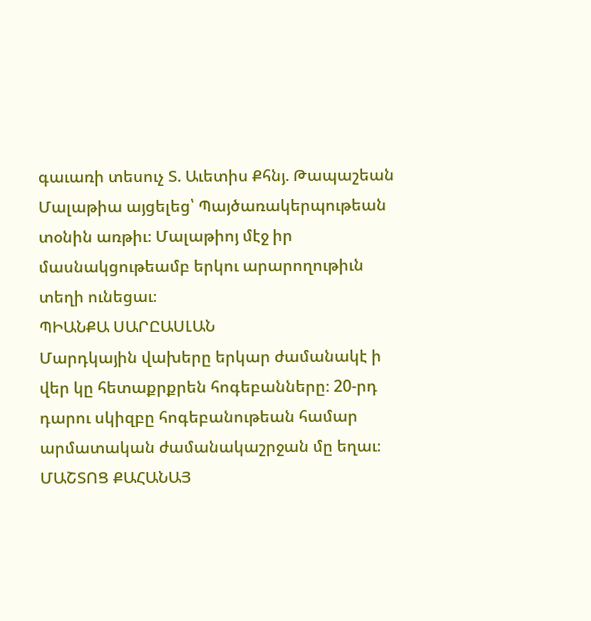գաւառի տեսուչ Տ. Աւետիս Քհնյ. Թապաշեան Մալաթիա այցելեց՝ Պայծառակերպութեան տօնին առթիւ։ Մալաթիոյ մէջ իր մասնակցութեամբ երկու արարողութիւն տեղի ունեցաւ։
ՊԻԱՆՔԱ ՍԱՐԸԱՍԼԱՆ
Մարդկային վախերը երկար ժամանակէ ի վեր կը հետաքրքրեն հոգեբանները։ 20-րդ դարու սկիզբը հոգեբանութեան համար արմատական ժամանակաշրջան մը եղաւ։
ՄԱՇՏՈՑ ՔԱՀԱՆԱՅ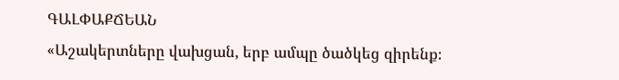ԳԱԼՓԱՔՃԵԱՆ
«Աշակերտները վախցան, երբ ամպը ծածկեց զիրենք։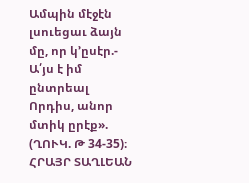Ամպին մէջէն լսուեցաւ ձայն մը, որ կ՚ըսէր.- Ա՛յս է իմ ընտրեալ Որդիս, անոր մտիկ ըրէք». (ՂՈՒԿ. Թ 34-35)։
ՀՐԱՅՐ ՏԱՂԼԵԱՆ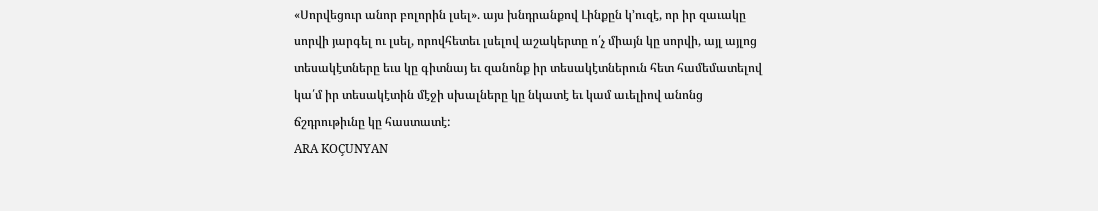«Սորվեցուր անոր բոլորին լսել». այս խնդրանքով Լինքըն կ՚ուզէ, որ իր զաւակը սորվի յարգել ու լսել, որովհետեւ լսելով աշակերտը ո՛չ միայն կը սորվի, այլ այլոց տեսակէտները եւս կը գիտնայ եւ զանոնք իր տեսակէտներուն հետ համեմատելով կա՛մ իր տեսակէտին մէջի սխալները կը նկատէ եւ կամ աւելիով անոնց ճշդրութիւնը կը հաստատէ:
ARA KOÇUNYAN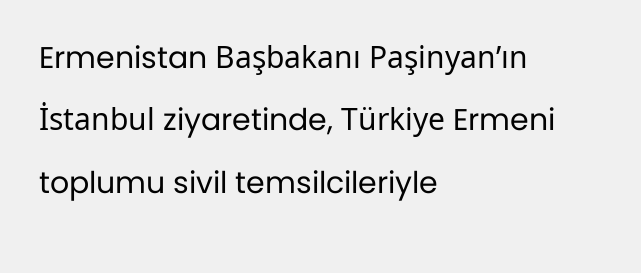Ermenistan Başbakanı Paşinyan’ın İstanbul ziyaretinde, Türkiye Ermeni toplumu sivil temsilcileriyle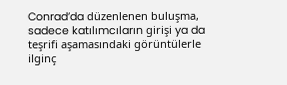Conrad’da düzenlenen buluşma, sadece katılımcıların girişi ya da teşrifi aşamasındaki görüntülerle ilginç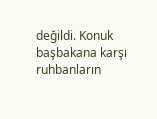değildi. Konuk başbakana karşı ruhbanların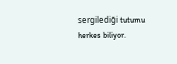sergilediği tutumu herkes biliyor.